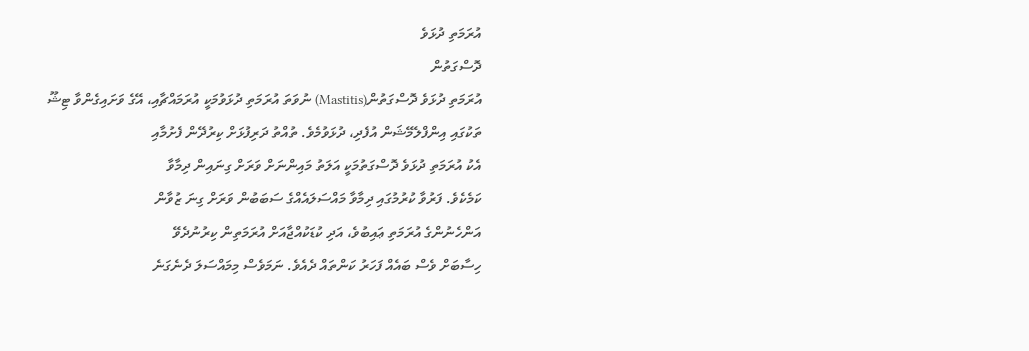އުރަމަތި ދުޅަވެ
ދޮސްގަތުން
އުރަމަތި ދުޅަވެ ދޮސްގަތުން(Mastitis) ނުވަތަ އުރަމަތި ދުޅަވުމަކީ އުރަމައްޗާއި، އޭގެ ވަށައިގެންވާ ޓިޝޫ
ތަކުގައި އިންފްލެމޭޝަން އުފެދި، ދުޅަވުމެވެ. ތުއްތު ދަރިފުޅަށް ކިރުދޭން ފެށުމާއި
އެކު އުރަމަތި ދުޅަވެ ދޮސްގަތުމަކީ އަލަތު މައިންނަށް ވަރަށް ގިނައިން ދިމާވާ
ކަމެކެވެ. ފަރުވާ ކުރުމުގައި ދިމާވާ މައްސަލައެއްގެ ސަބަބުން ވަރަށް ގިނަ ޒުވާން
އަންހެނުންގެ އުރަމަތި ޢައިބުވެ، އަދި ކުޑަކުއްޖާއަށް އުރަމަތިން ކިރުނުދެވޭ
ހިސާބަށް ވެސް ބައެއް ފަހަރު ކަންތައް ދެއެވެ. ނަމަވެސް މިމައްސަލަ ދެނެގަނެ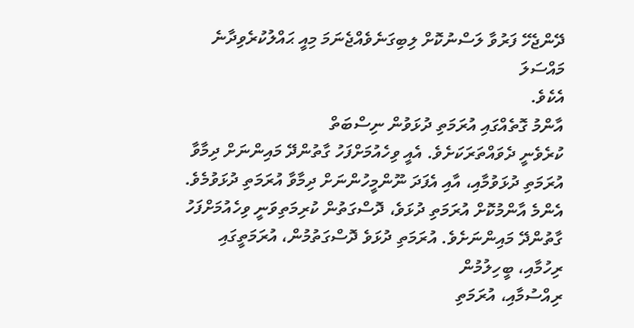ދޭންޖެހޭ ފަރުވާ ލަސްނުކޮށް ލިބިގަނެވެއްޖެނަމަ މިއީ ޙައްލުކުރެވިދާނެ މައްސަލަ
އެކެވެ.
އާންމު ގޮތެއްގައި އުރަމަތި ދުޅަވުން ނިސްބަތް
ކުރެވެނީ ދެވައްތަރަކަށެވެ. އެއީ ވިހެއުމަށްފަހު ގާތުންދޭ މައިންނަށް ދިމާވާ
އުރަމަތި ދުޅަވުމާއި، އާއި އެފަދަ ނޫންމީހުންނަށް ދިމާވާ އުރަމަތި ދުޅަވުމެވެ.
އެންމެ އާންމުކޮށް އުރަމަތި ދުޅަވެ، ދޮސްގަތުން ކުރިމަތިވަނީ ވިހެއުމަށްފަހު
ގާތުންދޭ މައިންނަށެވެ. އުރަމަތި ދުޅަވެ ދޮސްގަތުމުން، އުރަމަތީގައި ރިހުމާއި، ބީހިލުމުން
ރިއްސުމާއި، އުރަމަތި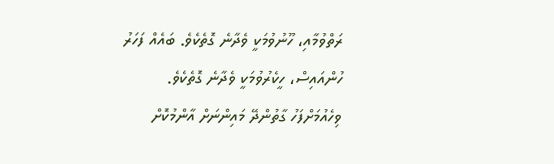ރަތްވުމާއި، ހޫނުވުމަކީ ވެދާނެ ގޮތެކެވެ. ބައެއް ފަހަރު
ހުންއައިސް، ހީކެރުވުމަކީ ވެދާނެ ގޮތެކެވެ.
ވިހެއުމަށްފަހު ގާތުންދޭ މައިންނަށް އާންމުކޮށް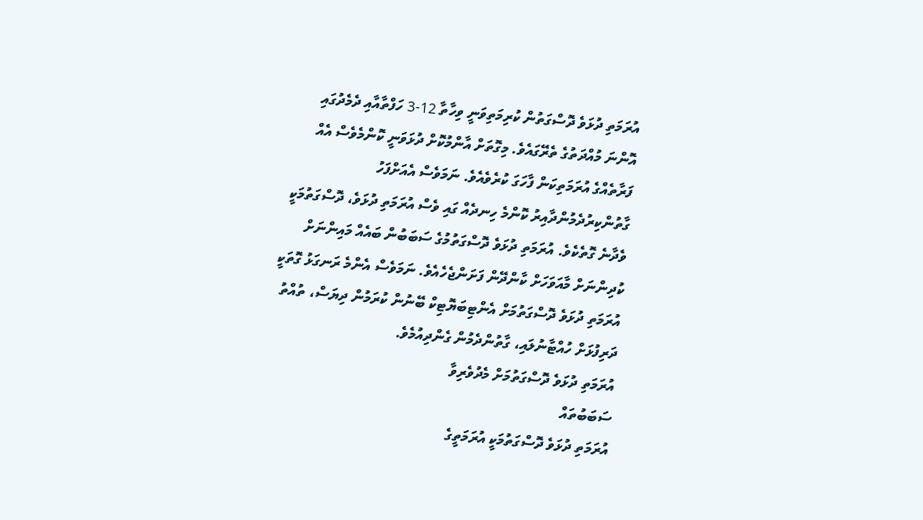އުރަމަތި ދުޅަވެ ދޮސްގަތުން ކުރިމަތިވަނީ ވިހާތާ 12-3 ހަފްތާއާއި ދެމެދުގައި
އޮންނަ މުއްދަތުގެ ތެރޭގައެވެ. މިގޮތަށް އާންމުކޮށް ދުޅަވަނީ ކޮންމެވެސް އެއް
ފަރާތެއްގެ އުރަމަތިކަން ފާހަގަ ކުރެވެއެވެ. ނަމަވެސް އެއަށްފަހު
ގާތުންކިރުދެމުންދާއިރު ކޮންމެ ހިނދެއް ގައި ވެސް އުރަމަތި ދުޅަވެ، ދޮސްގަތުމަކީ
ވެދާނެ ގޮތެކެވެ. އުރަމަތި ދުޅަވެ ދޮސްގަތުމުގެ ސަބަބުން ބައެއް މައިންނަށް
ކުދިންނަށް މާއަވަހަށް ކާންދޭން ފަށަންޖެހެއެވެ. ނަމަވެސް އެންމެ ރަނގަޅު ގޮތަކީ
އުރަމަތި ދުޅަވެ ދޮސްގަތުމަށް އެންޓިބަޔޮޓިކް ބޭނުން ކުރަމުން ދިޔަސް، ތުއްތު
ދަރިފުޅަށް ހުއްޓާނުލައި، ގާތުންދެމުން ގެންދިއުމެވެ.
އުރަމަތި ދުޅަވެ ދޮސްގަތުމަށް މެދުވެރިވާ
ސަބަބުތައް
އުރަމަތި ދުޅަވެ ދޮސްގަތުމަކީ އުރަމަތީގެ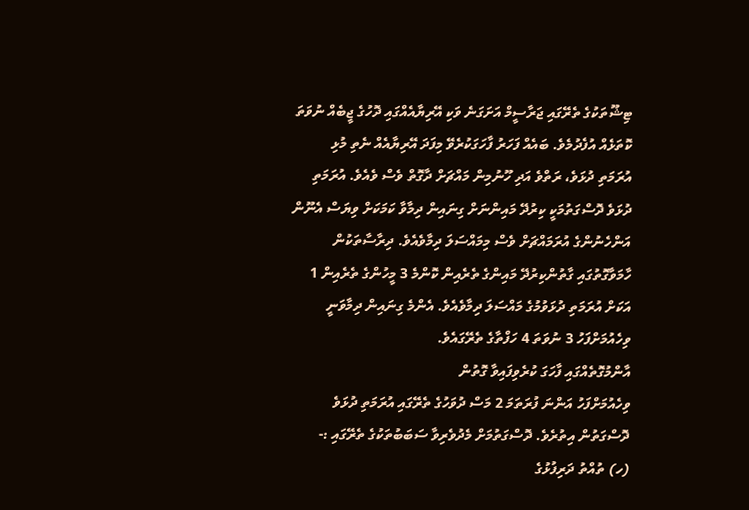ޓިޝޫތަކުގެ ތެރޭގައި ޖަރާސީމް އަށަގަނެ ވަކި އޭރިޔާއެއްގައި ދޮހުގެ ޖީބެއް ނުވަތަ
ކޮތަޅެއް އުފެދުމެވެ. ބައެއް ފަހަރު ފާހަގަކުރެވޭ މިފަދަ އޭރިޔާއެއް ނެތި މުޅި
އުރަމަތި ދުޅަވެ، ރަތްވެ އަދި ހޫނުމިން މައްޗަށް ދާގޮތް ވެސް ވެއެވެ. އުރަމަތި
ދުޅަވެ ދޮސްގަތުމަކީ ކިރުދޭ މައިންނަށް ގިނައިން ދިމާވާ ކަމަކަށް ވިޔަސް އެނޫން
އަންހެނުންގެ އުރަމައްޗަށް ވެސް މިމައްސަލަ ދިމާވެއެވެ. ދިރާސާތަކުން
ހާމަވާގޮތުގައި ގާތުންކިރުދޭ މައިންގެ ތެރެއިން ކޮންމެ 3 މީހުންގެ ތެރެއިން 1
އަކަށް އުރަމަތި ދުޅަވުމުގެ މައްސަލަ ދިމާވެއެވެ. އެންމެ ގިނައިން ދިމާވަނީ
ވިހެއުމަށްފަހު 3 ނުވަތަ 4 ހަފްތާގެ ތެރޭގައެވެ.
އާންމުގޮތެއްގައި ފާހަގަ ކުރެވިފައިވާ ގޮތުން
ވިހެއުމަށްފަހު އަންނަ ފުރަތަމަ 2 މަސް ދުވަހުގެ ތެރޭގައި އުރަމަތި ދުޅަވެ
ދޮސްގަތުން އިތުރެވެ. ދޮސްގަތުމަށް މެދުވެރިވާ ސަބަބުތަކުގެ ތެރޭގައި :-
(ހ) ތުއްތު ދަރިފުޅުގެ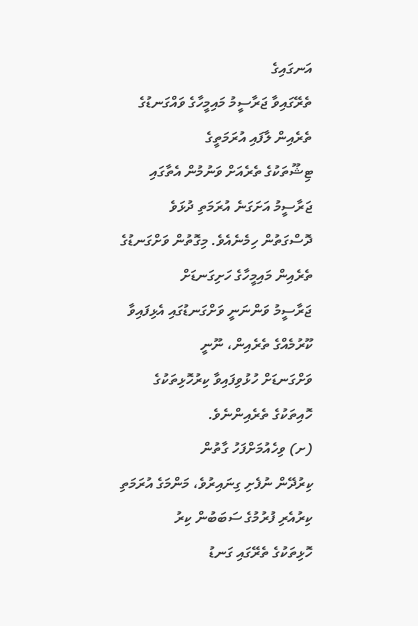އަނގައިގެ
ތެރޭގައިވާ ޖަރާސީމު މައިމީހާގެ ވައްގަނޑުގެ ތެރެއިން ލާފައި އުރަމަތީގެ
ޓިޝޫތަކުގެ ތެރެއަށް ވަނުމުން އެތާގައި ޖަރާސީމު އަށަގަނެ އުރަމަތި ދުޅަވެ
ދޮސްގަތުން ހިމެނެއެވެ. މިގޮތުން ވަށްގަނޑުގެ ތެރެއިން މައިމީހާގެ ހަށިގަނޑަށް
ޖަރާސީމު ވަންނަނީ ވަށްގަނޑުގައި އެޅިފައިވާ ކޫރުމެއްގެ ތެރެއިން، ނޫނީ
ވަށްގަނޑަށް ހުޅުވިފައިވާ ކިރުހޮޅިތަކުގެ ހޮއިތަކުގެ ތެރެއިންނެވެ.
(ށ) ވިހެއުމަށްފަހު ގާތުން
ކިރުދޭން ނުފެށި ގިނައިރުވެ، މަންމަގެ އުރަމަތި ކިރުއެރި ފުރުމުގެ ސަބަބުން ކިރު
ހޮޅިތަކުގެ ތެރޭގައި ގަނޑު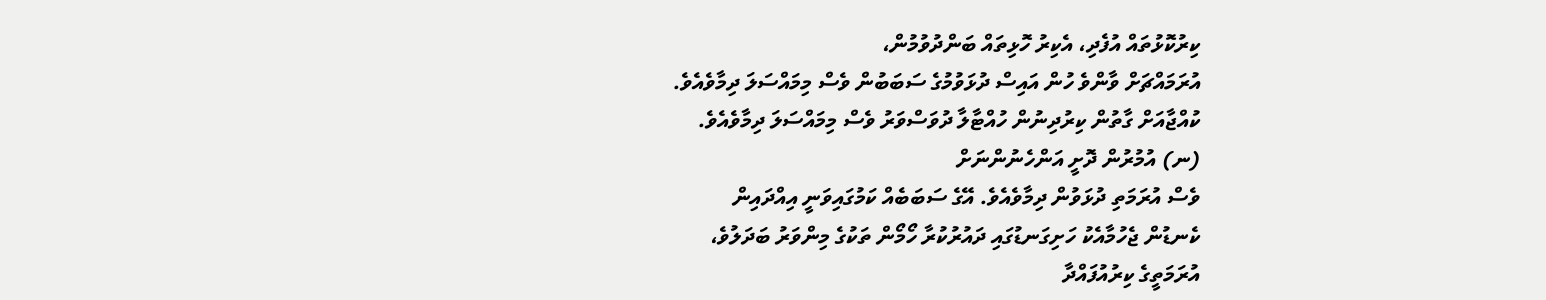ކިރުކޮޅުތައް އުފެދި، އެކިރު ހޮޅިތައް ބަންދުވުމުން،
އުރަމައްޗަށް ވާންވެ ހުން އައިސް ދުޅަވުމުގެ ސަބަބުން ވެސް މިމައްސަލަ ދިމާވެއެވެ.
ކުއްޖާއަށް ގާތުން ކިރުދިނުން ހުއްޓާލާ ދުވަސްވަރު ވެސް މިމައްސަލަ ދިމާވެއެވެ.
(ނ) އުމުރުން ދޮށީ އަންހެނުންނަށް
ވެސް އުރަމަތި ދުޅަވުން ދިމާވެއެވެ. އޭގެ ސަބަބެއް ކަމުގައިވަނީ އިއްދައިން
ކެނޑުން ޖެހުމާއެކު ހަށިގަނޑުގައި ދައުރުކުރާ ހޯމޯން ތަކުގެ މިންވަރު ބަދަލުވެ،
އުރަމަތީގެ ކިރުއުފައްދާ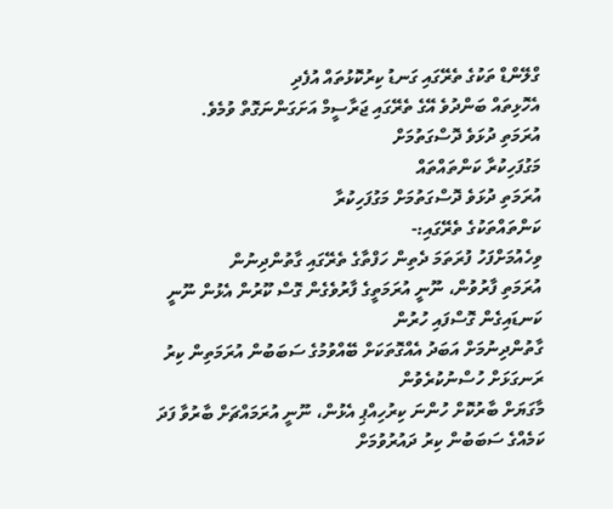ގްލޭންޑް ތަކުގެ ތެރޭގައި ގަނޑު ކިރުކޮޅުތައް އުފެދި
އެހޮޅިތައް ބަންދުވެ އޭގެ ތެރޭގައި ޖަރާސީމް އަށަގަންނަގޮތް ވުމެވެ.
އުރަމަތި ދުޅަވެ ދޮސްގަތުމަށް
މަގުފަހިކުރާ ކަންތައްތައް
އުރަމަތި ދުޅަވެ ދޮސްގަތުމަށް މަގުފަހިކުރާ
ކަންތައްތަކުގެ ތެރޭގައި:-
ވިހެއުމަށްފަހު ފުރަތަމަ ދެތިން ހަފްތާގެ ތެރޭގައި ގާތުންދިނުން
އުރަމަތި ފާރުވުން، ނޫނީ އުރަމަތީގެ ފާރުވެގެން ގޮސް ކޫރުން އެޅުން ނޫނީ
ކަނޑައިގެން ގޮސްފައި ހުރުން
ގާތުންދިނުމަށް އަބަދު އެއްގޮތަކަށް ބޭއްވުމުގެ ސަބަބުން އުރަމަތިން ކިރު
ރަނގަޅަށް ހުސްނުކުރެވުން
މާގަޔަށް ބާރުކޮށް ހުންނަ ކިރުހިއްޕި އެޅުން، ނޫނީ އުރަމައްޗަށް ބާރުވާ ފަދަ
ކަމެއްގެ ސަބަބުން ކިރު ދައުރުވުމަށް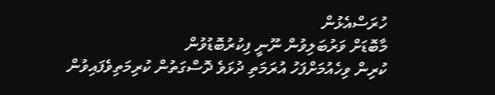ހުރަސްއެޅުން
މާބޮޑަށް ވަރުބަލިވުން ނޫނީ ފިކުރުބޮޑުވުން
ކުރިން ވިހެއުމަށްފަހު އުރަމަތި ދުޅަވެ ދޮސްގަތުން ކުރިމަތިވެފައިވުން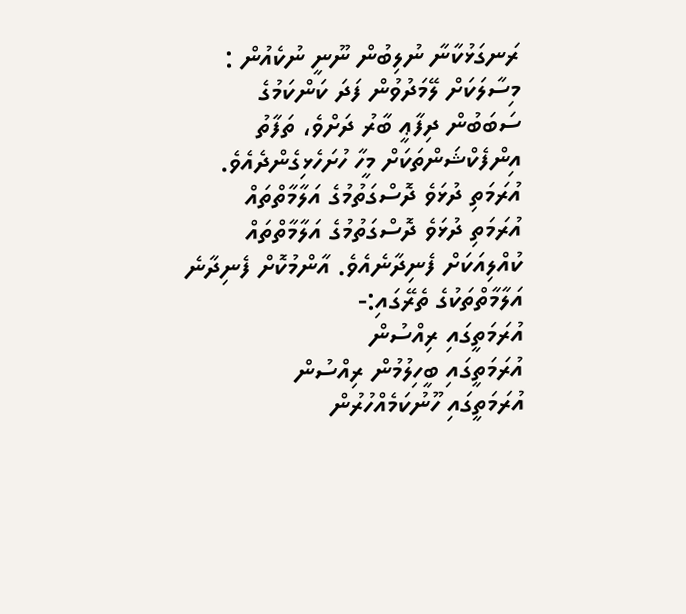ރަނގަޅުކާނާ ނުލިބުން ނޫނީ ނުކެއުން : މިސާލަކަށް ލޭމަދުވުން ފަދަ ކަންކަމުގެ
ސަބަބުން ދިފާޢީ ބާރު ދަށްވެ، ތަފާތު އިންފެކްޝަންތަކަށް މީހާ ހުށަހެޅިގެންދެއެވެ.
އުރަމަތި ދުޅަވެ ދޮސްގަތުމުގެ އަލާމާތްތައް
އުރަމަތި ދުޅަވެ ދޮސްގަތުމުގެ އަލާމާތްތައް
ކުއްލިއަކަށް ފެނިދާނެއެވެ. އާންމުކޮށް ފެނިދާނެ އަލާމާތްތަކުގެ ތެރޭގައި:-
އުރަމަތީގައި ރިއްސުން
އުރަމަތީގައި ބީހިލުމުން ރިއްސުން
އުރަމަތީގައި ހޫނުކަމެއްހުރުން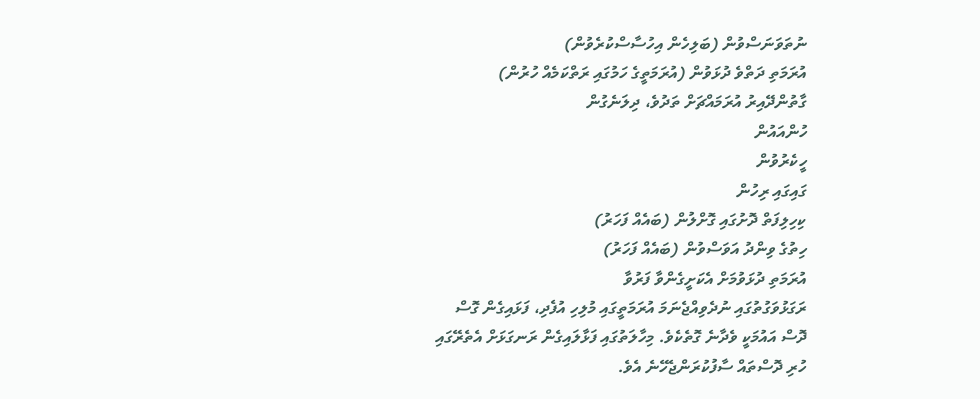ނުތަވަނަސްވުން (ބަލިހެން އިހުސާސްކުރެވުން)
އުރަމަތި ދަތްވެ ދުޅަވުން (އުރަމަތީގެ ހަމުގައި ރަތްކަމެއް ހުރުން)
ގާތުންދޭއިރު އުރަމައްޗަށް ތަދުވެ، ދިލަނެގުން
ހުންއައުން
ހީކެރުވުން
ގައިގައި ރިހުން
ކިހިލިފަތް ދޮށުގައި ގޮށްލުން (ބައެއް ފަހަރު)
ހިތުގެ ވިންދު އަވަސްވުން (ބައެއް ފަހަރު)
އުރަމަތި ދުޅަވުމަށް އެކަށީގެންވާ ފަރުވާ
ރަގަޅުވަގުތުގައި ނުދެވިއްޖެނަމަ އުރަމަތީގައި މުލިހި އުފެދި، ފަޅައިގެން ގޮސް
ދޮސް އައުމަކީ ވެދާނެ ގޮތެކެވެ. މިހާލަތުގައި ފަޅާލައިގެން ރަނގަޅަށް އެތެރޭގައި
ހުރި ދޮސްތައް ސާފުކުރަންޖެހޭނެ އެވެ.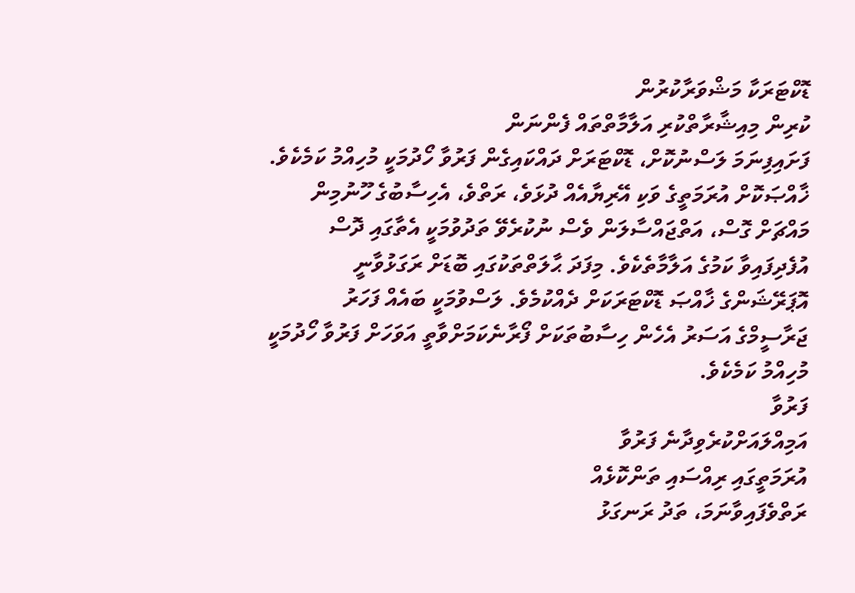ޑޮކްޓަރަކާ މަޝްވަރާކުރުން
ކުރިން މިއިޝާރާތްކުރި އަލާމާތްތައް ފެންނަން
ފަށައިފިނަމަ ލަސްނުކޮށް، ޑޮކްޓަރަށް ދައްކައިގެން ފަރުވާ ހޯދުމަކީ މުހިއްމު ކަމެކެވެ.
ޚާއްޞަކޮށް އުރަމަތީގެ ވަކި އޭރިޔާއެއް ދުޅަވެ، ރަތްވެ، އެހިސާބުގެ ހޫނުމިން
މައްޗަށް ގޮސް، އަތްޖައްސާލަން ވެސް ނުކުރެވޭ ތަދުވުމަކީ އެތާގައި ދޮސް
އުފެދިފައިވާ ކަމުގެ އަލާމާތެކެވެ. މިފަދަ ޙާލަތްތަކުގައި ބޮޑަށް ރަގަޅުވާނީ
އޮޕަރޭޝަންގެ ޚާއްޞަ ޑޮކްޓަރަކަށް ދެއްކުމެވެ. ލަސްވުމަކީ ބައެއް ފަހަރު
ޖަރާސީމްގެ އަސަރު އެހެން ހިސާބުތަކަށް ފޯރާނެކަމަށްވާތީ އަވަހަށް ފަރުވާ ހޯދުމަކީ
މުހިއްމު ކަމެކެވެ.
ފަރުވާ
އަމިއްލައަށްކުރެވިދާނެ ފަރުވާ
އުރަމަތީގައި ރިއްސައި ތަންކޮޅެއް
ރަތްވެފައިވާނަމަ، ތަދު ރަނގަޅު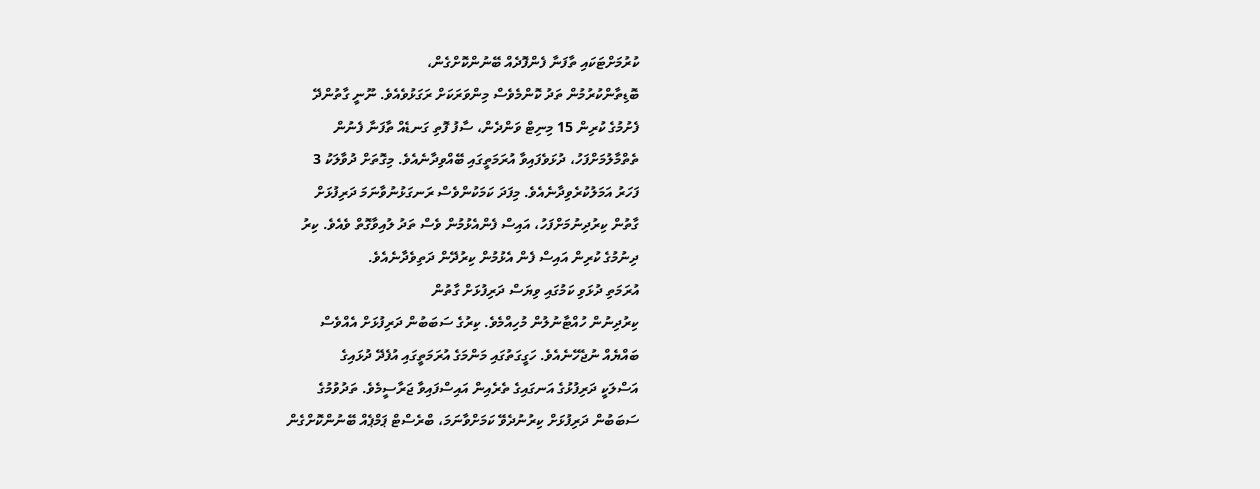ކުރުމަށްޓަކައި ތާފަނާ ފެންފޮދެއް ބޭނުންކޮށްގެން،
ބޮޑިތާންކުރުމުން ތަދު ކޮންމެވެސް މިންވަރަކަށް ރަގަޅުވެއެވެ. ނޫނީ ގާތުންދޭ
ފެށުމުގެ ކުރިން 15 މިނިޓް ވަންދެން، ސާފު ފޮތި ގަނޑެއް ތާފަނާ ފެނުން
ތެތްމާލުމަށްފަހު، ދުޅަވެފައިވާ އުރަމަތީގައި ބޭއްވިދާނެއެވެ. މިގޮތަށް ދުވާލަކު 3
ފަހަރު އަމަލުކުރެވިދާނެއެވެ. މިފަދަ ކަމަކުންވެސް ރަނގަޅުނުވާނަމަ ދަރިފުޅަށް
ގާތުން ކިރުދިނުމަށްފަހު، އައިސް ފެންއެޅުމުން ވެސް ތަދު ލުއިވާގޮތް ވެއެވެ. ކިރު
ދިނުމުގެ ކުރިން އައިސް ފެން އެޅުމުން ކިރުދޭން ދަތިވެދާނެއެވެ.
އުރަމަތި ދުޅަވި ކަމުގައި ވިޔަސް ދަރިފުޅަށް ގާތުން
ކިރުދިނުން ހުއްޓާނުލުން މުހިއްމެވެ. ކިރުގެ ސަބަބުން ދަރިފުޅަށް އެއްވެސް
ބައްޔެއް ނުޖެހޭނެއެވެ. ހަގީގަތުގައި މަންމަގެ އުރަމަތީގައި އުފެދޭ ދުޅައިގެ
އަސްލަކީ ދަރިފުޅުގެ އަނގައިގެ ތެރެއިން އައިސްފައިވާ ޖަރާސީމެވެ. ތަދުވުމުގެ
ސަބަބުން ދަރިފުޅަށް ކިރުނުދެވޭ ކަމަށްވާނަމަ، ބްރެސްޓް ޕަމްޕެއް ބޭނުންކޮށްގެން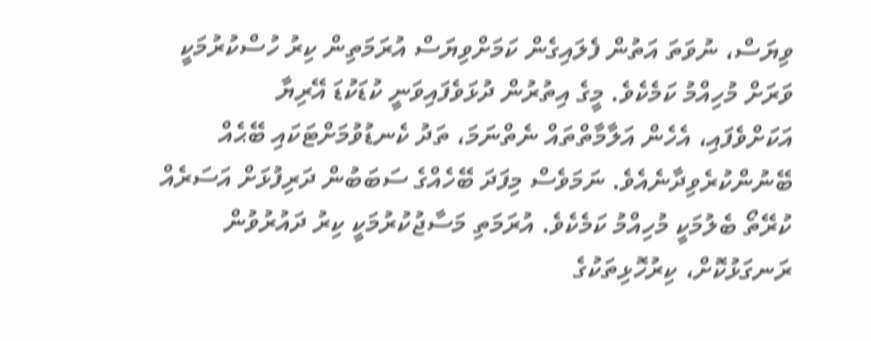ވިޔަސް، ނުވަތަ އަތުން ފެލައިގެން ކަމަށްވިޔަސް އުރަމަތިން ކިރު ހުސްކުރުމަކީ
ވަރަށް މުހިއްމު ކަމެކެވެ. މީގެ އިތުރުން ދުޅަވެފައިވަނީ ކުޑަކުޑަ އޭރިޔާ
އަކަށްވެފައި، އެހެން އަލާމާތްތައް ނެތްނަމަ، ތަދު ކެނޑުވުމަށްޓަކައި ބޭޙެއް
ބޭނުންކުރެވިދާނެއެވެ. ނަމަވެސް މިފަދަ ބޭހެއްގެ ސަބަބުން ދަރިފުޅަށް އަސަރެއް
ކުރޭތޯ ބެލުމަކީ މުހިއްމު ކަމެކެވެ. އުރަމަތި މަސާޖުކުރުމަކީ ކިރު ދައުރުވުން
ރަނގަޅުކޮށް، ކިރުހޮޅިތަކުގެ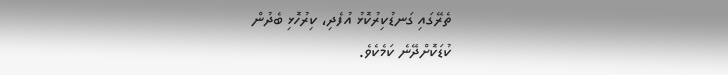ތެރޭގައި ގަނޑުކިރުކޮޅު އުފެދި، ކިރުހޮޅި ބެދުން
ކުޑަކޮށްދޭނެ ކަމެކެވެ.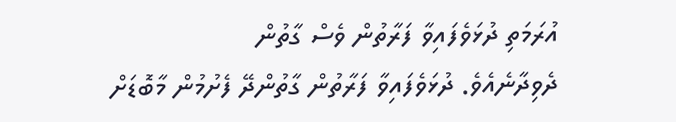އުރަމަތި ދުޅަވެފައިވާ ފަރާތުން ވެސް ގާތުން
ދެވިދާނެއެވެ. ދުޅަވެފައިވާ ފަރާތުން ގާތުންދޭ ފެށުމުން މާބޮޑަށް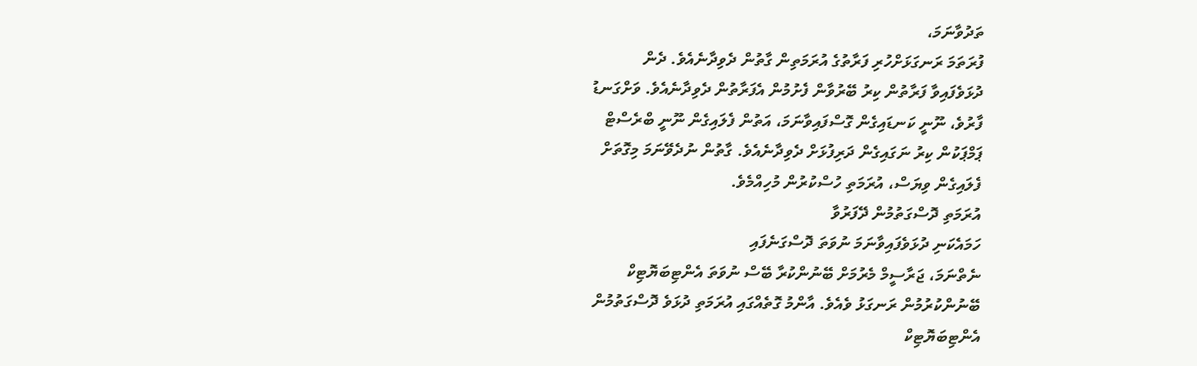ތަދުވާނަމަ،
ފުރަތަމަ ރަނގަޅަށްހުރި ފަރާތުގެ އުރަމަތިން ގާތުން ދެވިދާނެއެވެ. ދެން
ދުޅަވެފައިވާ ފަރާތުން ކިރު ބޭރުވާން ފެށުމުން އެފަރާތުން ދެވިދާނެއެވެ. ވަށްގަނޑު
ފާރުވެ، ނޫނީ ކަނޑައިގެން ގޮސްފައިވާނަމަ، އަތުން ފެލައިގެން ނޫނީ ބްރެސްޓް
ޕަމްޕަކުން ކިރު ނަގައިގެން ދަރިފުޅަށް ދެވިދާނެއެވެ. ގާތުން ނުދެވޭނަމަ މިގޮތަށް
ފެލައިގެން ވިޔަސް، އުރަމަތި ހުސްކުރުން މުހިއްމެވެ.
އުރަމަތި ދޮސްގަތުމުން ދޭފަރުވާ
ހަމައެކަނި ދުޅަވެފައިވާނަމަ ނުވަތަ ދޮސްގަނެފައި
ނެތްނަމަ، ޖަރާސީމް މެރުމަށް ބޭނުންކުރާ ބޭސް ނުވަތަ އެންޓިބަޔޮޓިކް
ބޭނުންކުރުމުން ރަނގަޅު ވެއެވެ. އާންމު ގޮތެއްގައި އުރަމަތި ދުޅަވެ ދޮސްގަތުމުން
އެންޓިބަޔޮޓިކް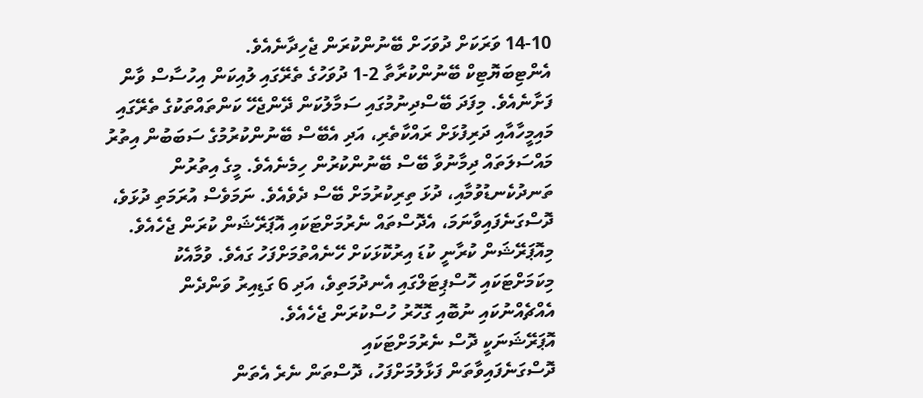14-10 ވަރަކަށް ދުވަހަށް ބޭނުންކުރަން ޖެހިދާނެއެވެ.
އެންޓިބަޔޮޓިކް ބޭނުންކުރާތާ 2-1 ދުވަހުގެ ތެރޭގައި ލުއިކަން އިހުސާސް ވާން
ފަށާނެއެވެ. މިފަދަ ބޭސްދިނުމުގައި ސަމާލުކަން ދޭންޖެހޭ ކަންތައްތަކުގެ ތެރޭގައި
މައިމީހާއާއި ދަރިފުޅަށް ރައްކާތެރި، އަދި އެބޭސް ބޭނުންކުރުމުގެ ސަބަބުން އިތުރު
މައްސަލަތައް ދިމާނުވާ ބޭސް ބޭނުންކުރުން ހިމެނެއެވެ. މީގެ އިތުރުން
ތަނދުކެނޑުވުމާއި، ދުޅަ ތިރިކުރުމަށް ބޭސް ދެވެއެވެ. ނަމަވެސް އުރަމަތި ދުޅަވެ،
ދޮސްގަނެފައިވާނަމަ، އެދޮސްތައް ނެރުމަށްޓަކައި އޮޕަރޭޝަން ކުރަން ޖެހެއެވެ.
މިއޮޕަރޭޝަން ކުރާނީ ކުޑަ އިރުކޮޅަކަށް ހޭނެއްތުމަށްފަހު ގައެވެ. ވުމާއެކު
މިކަމަށްޓަކައި ހޮސްޕިޓަލްގައި އެނދުމަތިވެ، އަދި 6 ގަޑިއިރު ވަންދެން
އެއްޗެއްނުކައި ނުބޮއި ގޮހޮރު ހުސްކުރަން ޖެހެއެވެ.
އޮޕަރޭޝަނަކީ ދޮސް ނެރުމަށްޓަކައި
ދޮސްގަނެފައިވާތަން ފަޅާލުމަށްފަހު، ދޮސްތަން ނެރެ އެތަން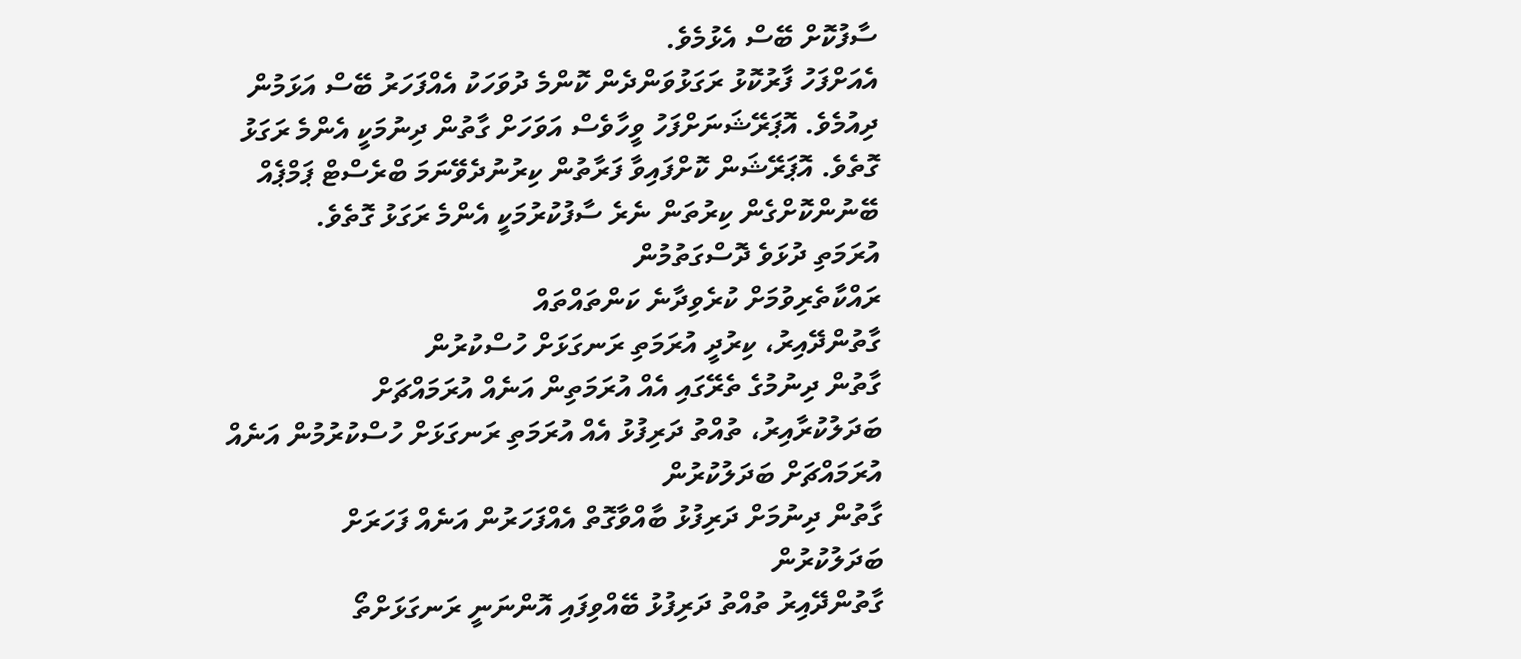ސާފުކޮށް ބޭސް އެޅުމެވެ.
އެއަށްފަހު ފާރުކޮޅު ރަގަޅުވަންދެން ކޮންމެ ދުވަހަކު އެއްފަހަރު ބޭސް އަޅަމުން
ދިއުމެވެ. އޮޕަރޭޝަނަށްފަހު ވީހާވެސް އަވަހަށް ގާތުން ދިނުމަކީ އެންމެ ރަގަޅު
ގޮތެވެ. އޮޕަރޭޝަން ކޮށްފައިވާ ފަރާތުން ކިރުނުދެވޭނަމަ ބްރެސްޓް ޕަމްޕެއް
ބޭނުންކޮށްގެން ކިރުތަން ނެރެ ސާފުކުރުމަކީ އެންމެ ރަގަޅު ގޮތެވެ.
އުރަމަތި ދުޅަވެ ދޮސްގަތުމުން
ރައްކާތެރިވުމަށް ކުރެވިދާނެ ކަންތައްތައް
ގާތުންދޭއިރު، ކިރުދީ އުރަމަތި ރަނގަޅަށް ހުސްކުރުން
ގާތުން ދިނުމުގެ ތެރޭގައި އެއް އުރަމަތިން އަނެއް އުރަމައްޗަށް
ބަދަލުކުރާއިރު، ތުއްތު ދަރިފުޅު އެއް އުރަމަތި ރަނގަޅަށް ހުސްކުރުމުން އަނެއް
އުރަމައްޗަށް ބަދަލުކުރުން
ގާތުން ދިނުމަށް ދަރިފުޅު ބާއްވާގޮތް އެއްފަހަރުން އަނެއް ފަހަރަށް
ބަދަލުކުރުން
ގާތުންދޭއިރު ތުއްތު ދަރިފުޅު ބޭއްވިފައި އޮންނަނީ ރަނގަޅަށްތޯ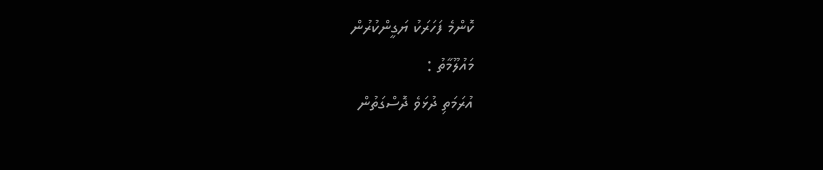ކޮންމެ ފަހަރަކު ޔަގީންކުރުން
މައުލޫމާތު :
އުރަމަތި ދުޅަވެ ދޮސްގަތުން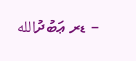– ޑރ ޢަބުދުالله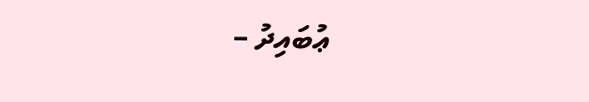ޢުބައިދު –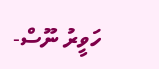ހަވީރު ނޫސް-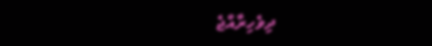ދިވެހިރާއްޖެ